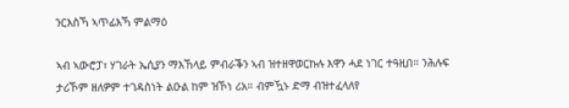ንርእስኻ ኣጥፊእኻ ምልማዕ

ኣብ ኣውሮፓ፣ ሃገራት ኤሲያን ማእኸላይ ምብራቕን ኣብ ዝተዘዋወርኩሉ እዋን ሓደ ነገር ተዓዚበ። ንሕሉፍ ታሪኾም ዘለዎም ተገዳስነት ልዑል ከም ዝኾነ ሪአ። ብምዃኑ ድማ ብዝተፈላለየ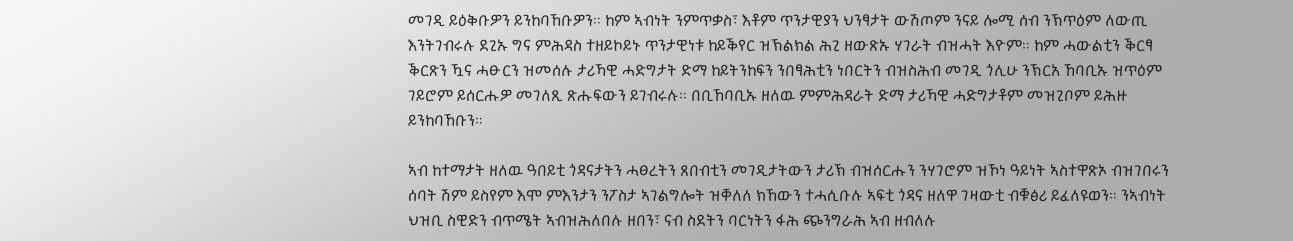መገዲ ይዕቅቡዎን ይንከባኸቡዎን። ከም ኣብነት ንምጥቃስ፣ እቶም ጥንታዊያን ህንፃታት ውሽጦም ንናይ ሎሚ ሰብ ንኽጥዕም ለውጢ እንትገብሩሉ ደጊኡ ግና ምሕዳስ ተዘይኮይኑ ጥንታዊነቱ ከይቕየር ዝኽልክል ሕጊ ዘውጽኡ ሃገራት ብዝሓት እዮም። ከም ሓውልቲን ቕርፃ ቕርጽን ዃና ሓፁርን ዝመሰሉ ታሪኻዊ ሓድግታት ድማ ከይትንከፍን ንበፃሕቲን ነበርትን ብዝስሕብ መገዲ ጎሊሁ ንኽርአ ኸባቢኡ ዝጥዕም ገይሮም ይሰርሑዎ መገለጺ ጽሑፍውን ይገብሩሉ። በቢኸባቢኡ ዘለዉ ምምሕዳራት ድማ ታሪኻዊ ሓድግታቶም መዝጊቦም ይሕዙ ይንከባኸቡን።

ኣብ ከተማታት ዘለዉ ዓበይቲ ጎዳናታትን ሓፀረትን ጸበብቲን መገዲታትውን ታሪኽ ብዝሰርሑን ንሃገሮም ዝኾነ ዓይነት ኣስተዋጽኦ ብዝገበሩን ሰባት ሽም ይስየም እሞ ምእንታን ንፖስታ ኣገልግሎት ዝቐለለ ክኸውን ተሓሲቡሉ ኣፍቲ ጎዳና ዘለዋ ገዛውቲ ብቑፅሪ ይፈለዩወን። ንኣብነት ህዝቢ ስዊድን ብጥሜት ኣብዝሕለበሉ ዘበን፣ ናብ ስደትን ባርነትን ፋሕ ጭንግራሕ ኣብ ዘብለሉ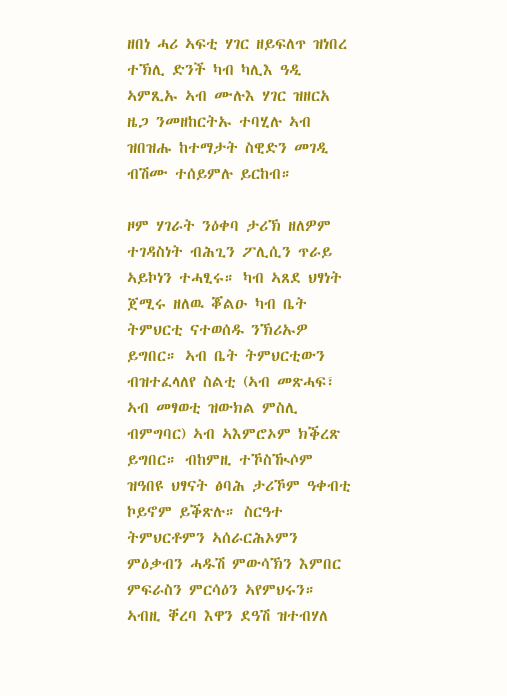ዘበነ ሓሪ ኣፍቲ ሃገር ዘይፍለጥ ዝነበረ ተኽሊ ድንች ካብ ካሊእ ዓዲ ኣምጺኡ ኣብ ሙሉእ ሃገር ዝዘርአ ዜጋ ንመዘከርትኡ ተባሂሉ ኣብ ዝበዝሑ ከተማታት ስዊድን መገዲ ብሽሙ ተሰይምሉ ይርከብ።

ዞም ሃገራት ንዕቀባ ታሪኽ ዘለዎም ተገዳስነት ብሕጊን ፖሊሲን ጥራይ ኣይኮነን ተሓፂሩ። ካብ ኣጸደ ህፃነት ጀሚሩ ዘለዉ ቖልዑ ካብ ቤት ትምህርቲ ናተወሰዱ ንኽሪኡዎ ይግበር። ኣብ ቤት ትምህርቲውን ብዝተፈላለየ ስልቲ (ኣብ መጽሓፍ፣ ኣብ መፃወቲ ዝውክል ምስሊ ብምግባር) ኣብ ኣእምሮኦም ክቕረጽ ይግበር። ብከምዚ ተኾስዂሶም ዝዓበዩ ህፃናት ፅባሕ ታሪኾም ዓቀብቲ ኮይኖም ይቕጽሉ። ስርዓተ ትምህርቶምን ኣሰራርሕኦምን ምዕቃብን ሓዱሽ ምውሳኽን እምበር ምፍራስን ምርሳዕን ኣየምህሩን። ኣብዚ ቐረባ እዋን ደዓሽ ዝተብሃለ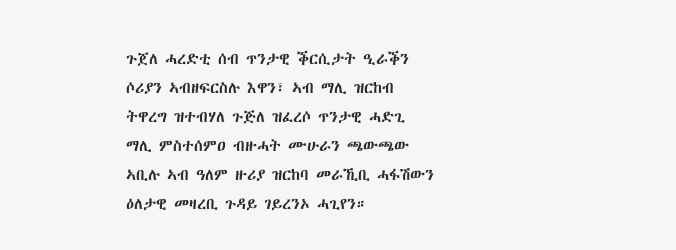ጉጀለ ሓረድቲ ሰብ ጥንታዊ ቕርሲታት ዒራቕን ሶሪያን ኣብዘፍርስሉ እዋን፣ ኣብ ማሊ ዝርከብ ትዋረግ ዝተብሃለ ጉጅለ ዝፈረሶ ጥንታዊ ሓድጊ ማሊ ምስተሰምዐ ብዙሓት ሙሁራን ጫውጫው ኣቢሉ ኣብ ዓለም ዙሪያ ዝርከባ መራኺቢ ሓፋሽውን ዕለታዊ መዛረቢ ጉዳይ ገይረንኦ ሓጊየን።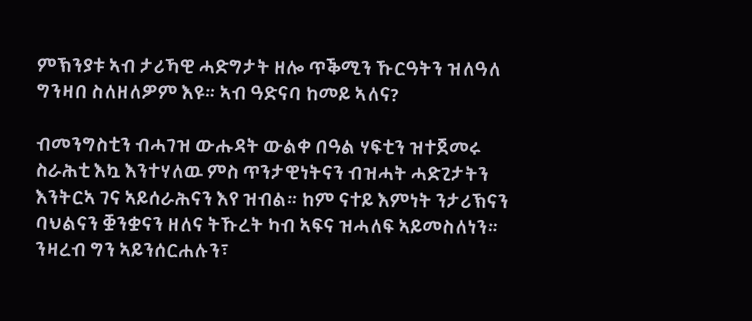ምኽንያቱ ኣብ ታሪኻዊ ሓድግታት ዘሎ ጥቕሚን ኹርዓትን ዝለዓለ ግንዛበ ስለዘለዎም እዩ። ኣብ ዓድናባ ከመይ ኣለና?

ብመንግስቲን ብሓገዝ ውሑዳት ውልቀ በዓል ሃፍቲን ዝተጀመሩ ስራሕቲ እኳ እንተሃለዉ ምስ ጥንታዊነትናን ብዝሓት ሓድጊታትን እንትርኣ ገና ኣይሰራሕናን እየ ዝብል። ከም ናተይ እምነት ንታሪኽናን ባህልናን ቛንቋናን ዘለና ትኹረት ካብ ኣፍና ዝሓለፍ ኣይመስለነን። ንዛረብ ግን ኣይንሰርሐሉን፣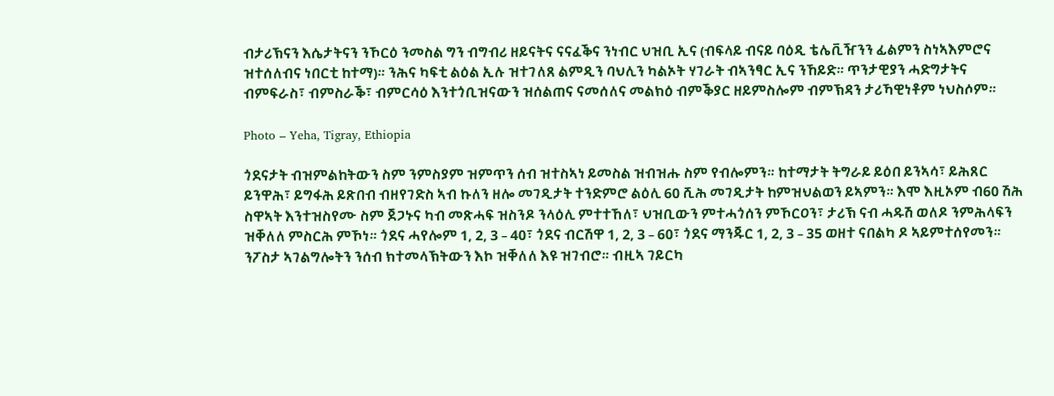ብታሪኽናን እሴታትናን ንኾርዕ ንመስል ግን ብግብሪ ዘይናትና ናናፈቕና ንነብር ህዝቢ ኢና (ብፍላይ ብናይ ባዕዲ ቴሌቪዥንን ፊልምን ስነኣእምሮና ዝተሰለብና ነበርቲ ከተማ)። ንሕና ካፍቲ ልዕል ኢሉ ዝተገለጸ ልምዲን ባህሊን ካልኦት ሃገራት ብኣንፃር ኢና ንኸይድ። ጥንታዊያን ሓድግታትና ብምፍራስ፣ ብምስራቕ፣ ብምርሳዕ እንተጎቢዝናውን ዝሰልጠና ናመሰለና መልክዕ ብምቕያር ዘይምስሎም ብምኽዳን ታሪኻዊነቶም ነህስሶም።

Photo – Yeha, Tigray, Ethiopia

ጎደናታት ብዝምልከትውን ስም ንምስያም ዝምጥን ሰብ ዝተስኣነ ይመስል ዝብዝሑ ስም የብሎምን። ከተማታት ትግራይ ይዕበ ይንኣሳ፣ ይሕጸር ይንዋሕ፣ ይግፋሕ ይጽበብ ብዘየገድስ ኣብ ኩለን ዘሎ መገዲታት ተንድምሮ ልዕሊ 60 ሺሕ መገዲታት ከምዝህልወን ይኣምን። እሞ እዚኦም ብ60 ሽሕ ስዋኣት እንተዝስየሙ ስም ጀጋኑና ካብ መጽሓፍ ዝስንዶ ንላዕሊ ምተተኸለ፣ ህዝቢውን ምተሓጎሰን ምኾርዐን፣ ታሪኽ ናብ ሓዱሽ ወለዶ ንምሕላፍን ዝቐለለ ምስርሕ ምኾነ። ጎደና ሓየሎም 1, 2, 3 – 40፣ ጎደና ብርሽዋ 1, 2, 3 – 60፣ ጎደና ማንጁር 1, 2, 3 – 35 ወዘተ ናበልካ ዶ ኣይምተሰየመን። ንፖስታ ኣገልግሎትን ንሰብ ክተመላኽትውን እኮ ዝቐለለ እዩ ዝገብሮ። ብዚኣ ገይርካ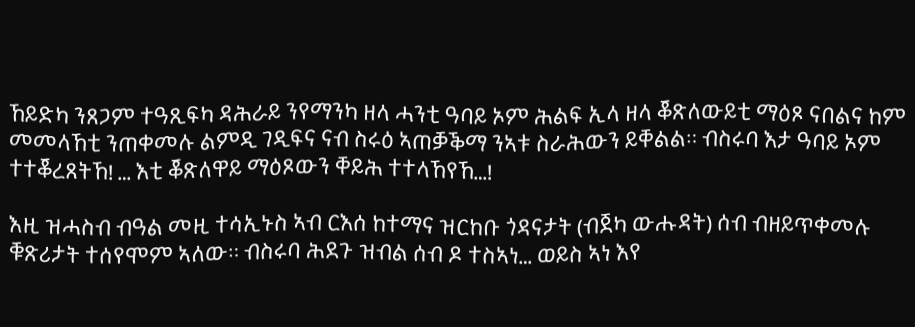ኸይድካ ንጸጋም ተዓጺፍካ ዳሕራይ ንየማንካ ዘላ ሓንቲ ዓባይ ኦም ሕልፍ ኢላ ዘላ ቖጽለውይቲ ማዕጾ ናበልና ከም መመላኸቲ ንጠቀመሉ ልምዲ ገዲፍና ናብ ስሩዕ ኣጠቓቕማ ንኣቱ ስራሕውን ይቐልል። ብስሩባ እታ ዓባይ ኦም ተተቖረጸትኸ! … እቲ ቖጽለዋይ ማዕጾውን ቐይሕ ተተላኸየኸ…!

እዚ ዝሓስብ ብዓል መዚ ተሳኢኑስ ኣብ ርእሰ ከተማና ዝርከቡ ጎዳናታት (ብጀካ ውሑዳት) ሰብ ብዘይጥቀመሉ ቑጽሪታት ተሰየሞም ኣለው። ብስሩባ ሕደጉ ዝብል ሰብ ዶ ተስኣነ… ወይስ ኣነ እየ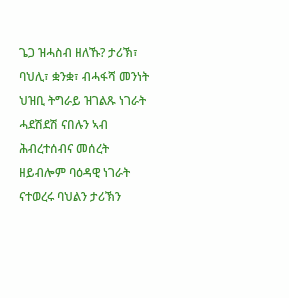ጌጋ ዝሓስብ ዘለኹ? ታሪኽ፣ ባህሊ፣ ቋንቋ፣ ብሓፋሻ መንነት ህዝቢ ትግራይ ዝገልጹ ነገራት ሓደሽደሽ ናበሉን ኣብ ሕብረተሰብና መሰረት ዘይብሎም ባዕዳዊ ነገራት ናተወረሩ ባህልን ታሪኽን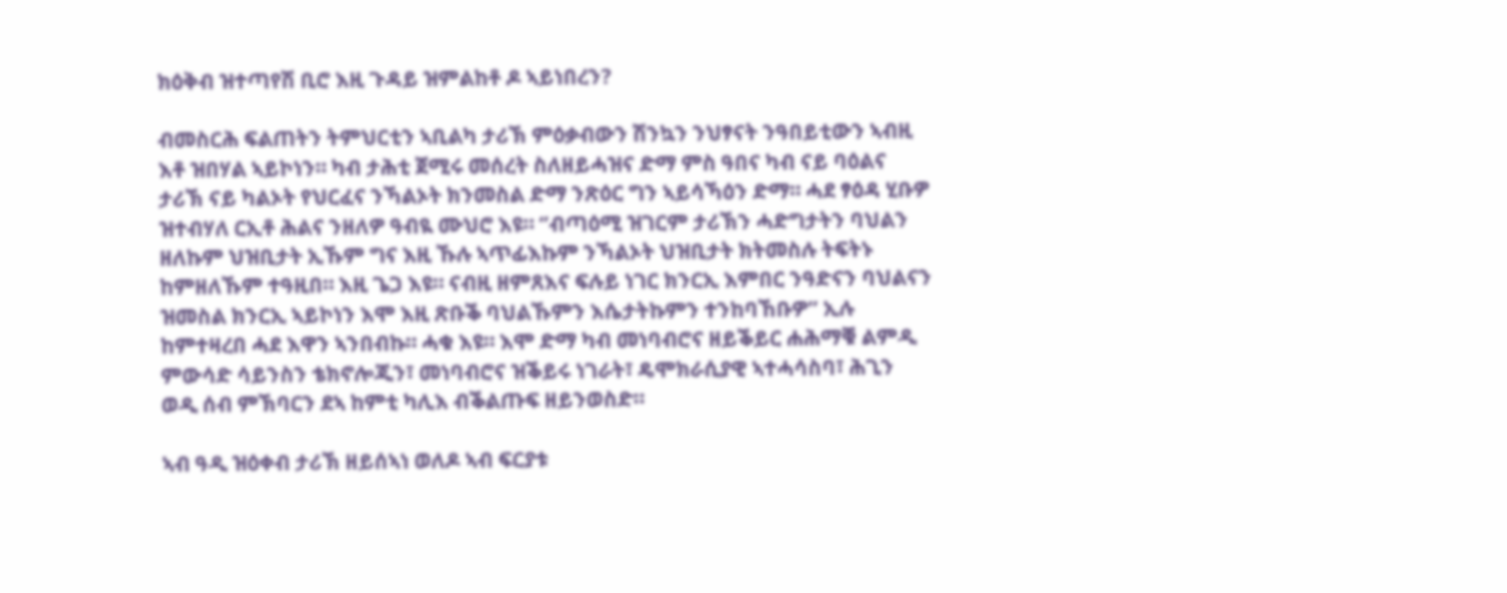ክዕቅብ ዝተጣየሽ ቢሮ እዚ ጉዳይ ዝምልከቶ ዶ ኣይነበረን?

ብመስርሕ ፍልጠትን ትምህርቲን ኣቢልካ ታሪኽ ምዕቃብውን ሽንኳን ንህፃናት ንዓበይቲውን ኣብዚ እቶ ዝበሃል ኣይኮነን። ካብ ታሕቲ ጀሚሩ መሰረት ስለዘይሓዝና ድማ ምስ ዓበና ካብ ናይ ባዕልና ታሪኽ ናይ ካልኦት የህርፈና ንኻልኦት ክንመስል ድማ ንጽዕር ግን ኣይሳኻዕን ድማ። ሓደ ፃዕዳ ሂቡዎ ዝተብሃለ ርኢቶ ሕልና ንዘለዎ ዓብዪ ሙህሮ እዩ። ‘’ብጣዕሚ ዝገርም ታሪኽን ሓድግታትን ባህልን ዘለኩም ህዝቢታት ኢኹም ግና እዚ ኹሉ ኣጥፊእኩም ንኻልኦት ህዝቢታት ክትመስሉ ትፍትኑ ከምዘለኹም ተዓዚበ። እዚ ጌጋ እዩ። ናብዚ ዘምጸእና ፍሉይ ነገር ክንርኢ እምበር ንዓድናን ባህልናን ዝመስል ክንርኢ ኣይኮነን እሞ እዚ ጽቡቕ ባህልኹምን እሴታትኩምን ተንከባኸቡዎ’’ ኢሉ ከምተዛረበ ሓደ እዋን ኣንበብኩ። ሓቁ እዩ። እሞ ድማ ካብ መነባብሮና ዘይቕይር ሐሕማቑ ልምዲ ምውሳድ ሳይንስን ቴክኖሎጂን፣ መነባብሮና ዝቕይሩ ነገራት፣ ዴሞክራሲያዊ ኣተሓሳስባ፣ ሕጊን ወዲ ሰብ ምኽባርን ደኣ ከምቲ ካሊእ ብቕልጡፍ ዘይንወስድ።

ኣብ ዓዲ ዝዕቀብ ታሪኽ ዘይሰኣነ ወለዶ ኣብ ፍርያቱ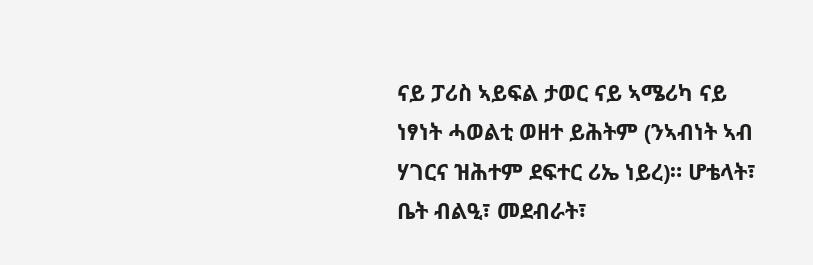ናይ ፓሪስ ኣይፍል ታወር ናይ ኣሜሪካ ናይ ነፃነት ሓወልቲ ወዘተ ይሕትም (ንኣብነት ኣብ ሃገርና ዝሕተም ደፍተር ሪኤ ነይረ)። ሆቴላት፣ ቤት ብልዒ፣ መደብራት፣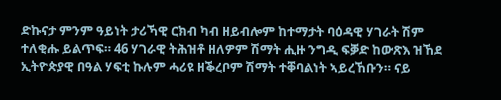ድኩናታ ምንም ዓይነት ታሪኻዊ ርክብ ካብ ዘይብሎም ከተማታት ባዕዳዊ ሃገራት ሽም ተለቂሑ ይልጥፍ። 46 ሃገራዊ ትሕዝቶ ዘለዎም ሽማት ሒዙ ንግዲ ፍቓድ ከውጽእ ዝኸደ ኢትዮጵያዊ በዓል ሃፍቲ ኩሉም ሓሪዩ ዘቕረቦም ሽማት ተቐባልነት ኣይረኸቡን። ናይ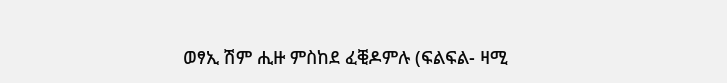ወፃኢ ሽም ሒዙ ምስከደ ፈቒዶምሉ (ፍልፍል- ዛሚ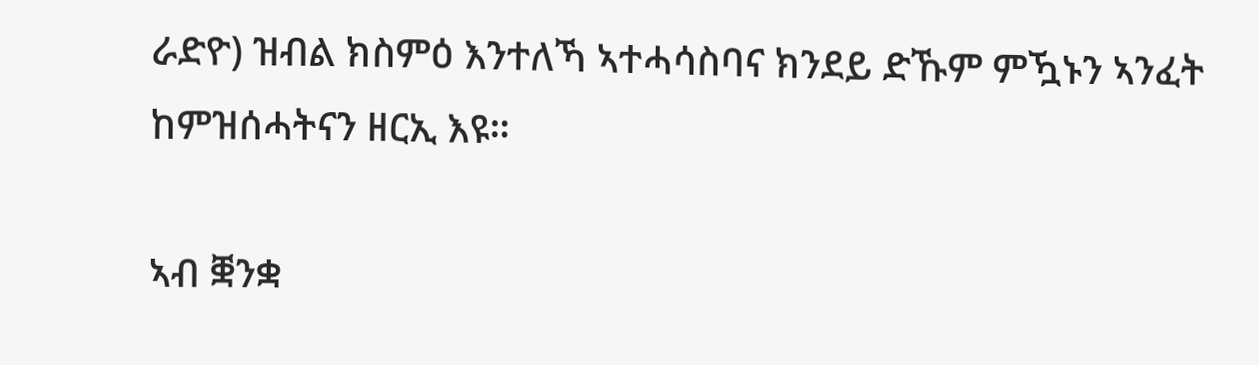ራድዮ) ዝብል ክስምዕ እንተለኻ ኣተሓሳስባና ክንደይ ድኹም ምዃኑን ኣንፈት ከምዝሰሓትናን ዘርኢ እዩ።

ኣብ ቛንቋ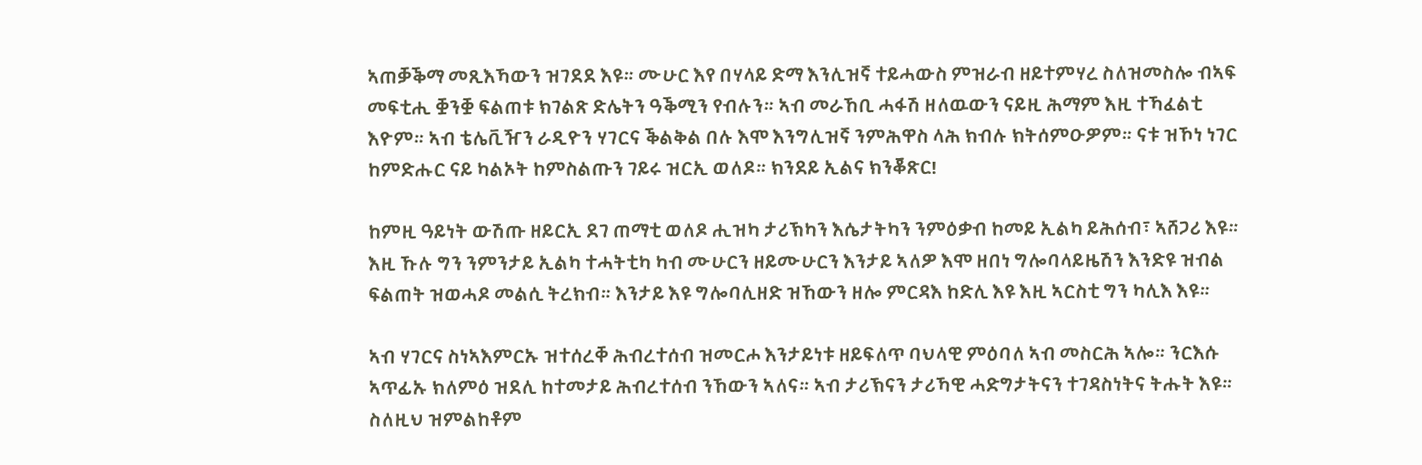ኣጠቓቕማ መጺእኻውን ዝገደደ እዩ። ሙሁር እየ በሃላይ ድማ እንሊዝኛ ተይሓውስ ምዝራብ ዘይተምሃረ ስለዝመስሎ ብኣፍ መፍቲሒ ቛንቛ ፍልጠቱ ክገልጽ ድሌትን ዓቕሚን የብሉን። ኣብ መራኸቢ ሓፋሽ ዘለዉውን ናይዚ ሕማም እዚ ተኻፈልቲ እዮም። ኣብ ቴሌቪዥን ራዲዮን ሃገርና ቕልቅል በሉ እሞ እንግሊዝኛ ንምሕዋስ ላሕ ክብሉ ክትሰምዑዎም። ናቱ ዝኾነ ነገር ከምድሑር ናይ ካልኦት ከምስልጡን ገይሩ ዝርኢ ወለዶ። ክንደይ ኢልና ክንቖጽር!

ከምዚ ዓይነት ውሽጡ ዘይርኢ ደገ ጠማቲ ወለዶ ሒዝካ ታሪኽካን እሴታትካን ንምዕቃብ ከመይ ኢልካ ይሕሰብ፣ ኣሸጋሪ እዩ። እዚ ኹሉ ግን ንምንታይ ኢልካ ተሓትቲካ ካብ ሙሁርን ዘይሙሁርን እንታይ ኣለዎ እሞ ዘበነ ግሎባላይዜሽን እንድዩ ዝብል ፍልጠት ዝወሓዶ መልሲ ትረክብ። እንታይ እዩ ግሎባሊዘድ ዝኸውን ዘሎ ምርዳእ ከድሊ እዩ እዚ ኣርስቲ ግን ካሊእ እዩ።

ኣብ ሃገርና ስነኣእምርኡ ዝተሰረቐ ሕብረተሰብ ዝመርሖ እንታይነቱ ዘይፍለጥ ባህላዊ ምዕባለ ኣብ መስርሕ ኣሎ። ንርእሱ ኣጥፊኡ ክለምዕ ዝደሊ ከተመታይ ሕብረተሰብ ንኸውን ኣለና። ኣብ ታሪኽናን ታሪኻዊ ሓድግታትናን ተገዳስነትና ትሑት እዩ። ስለዚህ ዝምልከቶም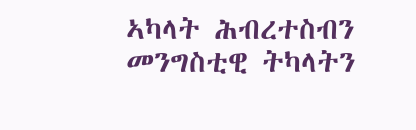ኣካላት ሕብረተስብን መንግስቲዊ ትካላትን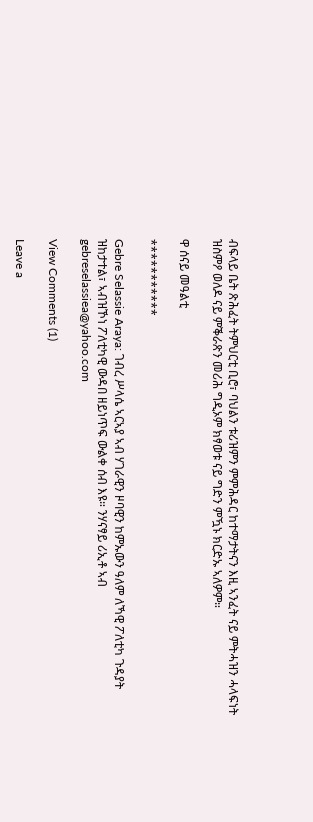ብፍላይ ቤት ጽሕፈት ትምህርቲ ቢሮ፣ ባህልን ቱሪዝምን ምምሕዳር ከተማታትናን እዚ ኣንፈት ናይ ምትሓዝን ሓላፍነት ዝስምዖ ወለዶ ናይ ምቕራጽን መሪሕ ግዲኦም ክፃወቱ ናይ ግድን ምዃኑ ክርድኡ ኣለዎም።

ዋ ሰናይ መዓልቲ

***********

Gebre Selassie Araya: ገብረ ሥላሴ ኣርኣያ ኣብ ሃገራዊን ዞባዊን ከምኡውን ዓለም ለኻዊ ፖለቲካ ጉዳያት ዝከታተል፣ ኣብዝኾነ ፖለቲካዊ ውዳበ ዘይነጥፍ ውልቀ ሰብ እዩ። ንሃናፃይ ሪኢቶ ኣብ gebreselassiea@yahoo.com

View Comments (1)

Leave a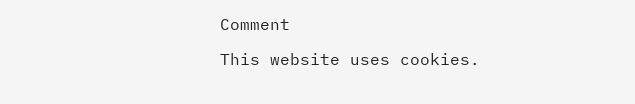Comment

This website uses cookies.